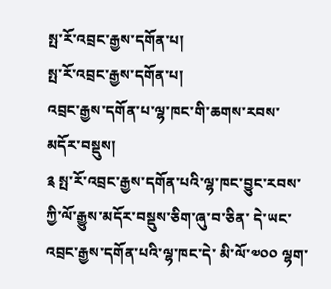སྤ་རོ་འབྲང་རྒྱས་དགོན་པ།
སྤ་རོ་འབྲང་རྒྱས་དགོན་པ།
འབྲང་རྒྱས་དགོན་པ་ལྷ་ཁང་གི་ཆགས་རབས་མདོར་བསྡུས།
༉ སྤ་རོ་འབྲང་རྒྱས་དགོན་པའི་ལྷ་ཁང་བྱུང་རབས་ཀྱི་ལོ་རྒྱུས་མདོར་བསྡུས་ཅིག་ཞུ་བ་ཅིན་ དེ་ཡང་འབྲང་རྒྱས་དགོན་པའི་ལྷ་ཁང་དེ་ མི་ལོ་༧༠༠ ལྷག་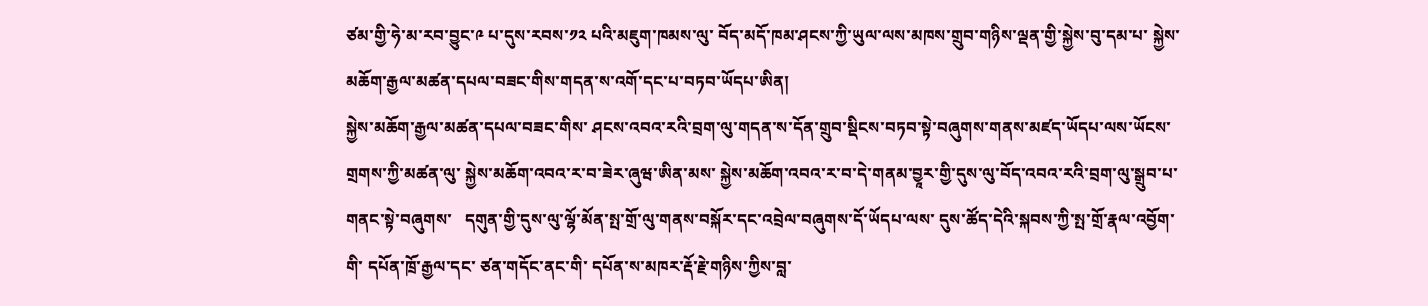ཙམ་གྱི་ཧེ་མ་རབ་བྱུང་༩ པ་དུས་རབས་༡༢ པའི་མཇུག་ཁམས་ལུ་ བོད་མདོ་ཁམ་ཤངས་ཀྱི་ཡུལ་ལས་མཁས་གྲུབ་གཉིས་ལྡན་གྱི་སྐྱེས་བུ་དམ་པ་ སྐྱེས་མཆོག་རྒྱལ་མཚན་དཔལ་བཟང་གིས་གདན་ས་འགོ་དང་པ་བཏབ་ཡོདཔ་ཨིན།
སྐྱེས་མཆོག་རྒྱལ་མཚན་དཔལ་བཟང་གིས་ ཤངས་འབའ་རའི་བྲག་ལུ་གདན་ས་དོན་གྲུབ་སྡིངས་བཏབ་སྟེ་བཞུགས་གནས་མཛད་ཡོདཔ་ལས་ཡོངས་གྲགས་ཀྱི་མཚན་ལུ་ སྐྱེས་མཆོག་འབའ་ར་བ་ཟེར་ཞུཝ་ཨིན་མས་ སྐྱེས་མཆོག་འབའ་ར་བ་དེ་གནམ་བྱཱར་གྱི་དུས་ལུ་བོད་འབའ་རའི་བྲག་ལུ་སྒྲུབ་པ་གནང་སྟེ་བཞུགས་   དགུན་གྱི་དུས་ལུ་ལྷོ་མོན་སྤ་གྲོ་ལུ་གནས་བསྐོར་དང་འབྲེལ་བཞུགས་དོ་ཡོདཔ་ལས་ དུས་ཚོད་དེའི་སྐབས་ཀྱི་སྤ་གྲོ་རྣལ་འབྱོག་གི་ དཔོན་ཁྲོ་རྒྱལ་དང་ ཙན་གདོང་ནང་གི་ དཔོན་ས་མཁར་རྡོ་རྗེ་གཉིས་ཀྱིས་བླ་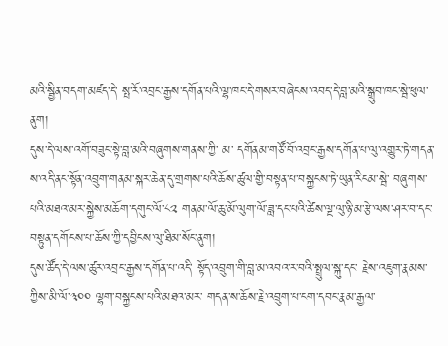མའི་སྦྱིན་བདག་མཛད་དེ་ སྤ་རོ་འབྲང་རྒྱས་དགོན་པའི་ལྷ་ཁང་དེ་གསར་བཞེངས་འབད་དེ་བླ་མའི་སྒྲུབ་ཁང་སྦེ་ཕུལ་ནུག།
དུས་དེ་ལས་འགོ་བཟུང་སྟེ་བླ་མའི་བཞུགས་གནས་ཀྱི་ མ་ དགོནམ་གཙོ་བོ་འབྲང་རྒྱས་དགོན་པ་ལུ་འགྱུར་ཏེ་གདན་ས་འདི་ནང་སྟོན་འབྲུག་གནམ་སྐར་ཆེན་དུ་གྲགས་པའི་ཆོས་ཚུལ་གྱི་བསྟན་པ་བསྐྱངས་ཏེ་ཡུན་རིངམ་སྦེ་ བཞུགས་པའི་མཐའ་མར་སྐྱེས་མཆོག་དགུང་ལོ་༨༢ གནམ་ལོ་ཆུ་མོ་ལུག་ལོ་ཟླ་དང་པའི་ཚེས་ལྔ་ལུ་ཉི་མ་རྩེ་ལས་ཤར་བ་དང་བསྟུན་དགོངས་པ་ཆོས་ཀྱི་དབྱིངས་ལུ་ཐིམ་སོང་ནུག།
དུས་ཚོད་དེ་ལས་ཚུར་འབྲང་རྒྱས་དགོན་པ་འདི་ སྟོད་འབྲུག་གི་བླ་མ་འབའ་ར་བའི་སྤྲུལ་སྐུ་དང་ རྗེས་འཇུག་རྣམས་ཀྱིས་མི་ལོ་༣༠༠ ལྷག་བསྐྱངས་པའི་མཐའ་མར་ གདན་ས་ཆོས་རྗེ་འབྲུག་པ་ངག་དབང་རྣམ་རྒྱལ་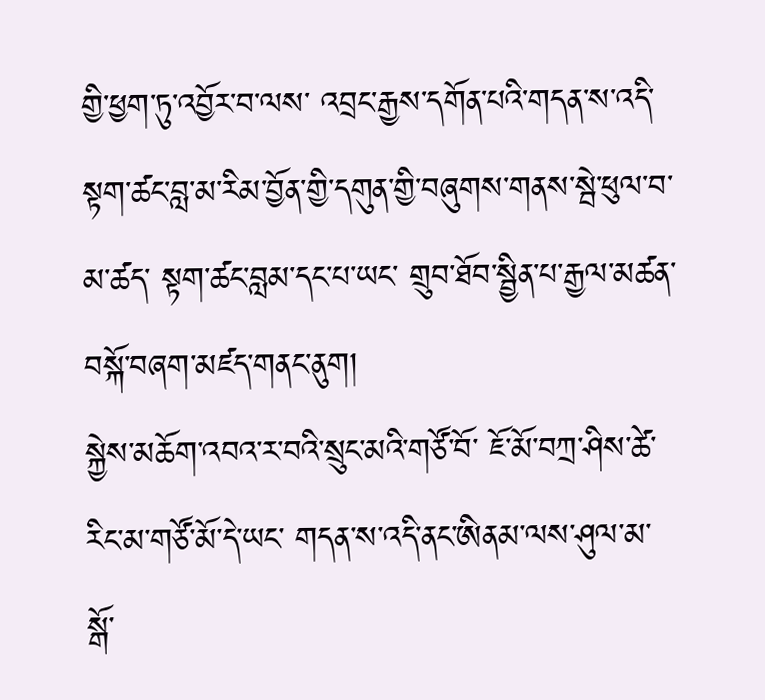གྱི་ཕྱག་ཏུ་འབྱོར་བ་ལས་ འབྲང་རྒྱས་དགོན་པའི་གདན་ས་འདི་སྟག་ཚང་བླ་མ་རིམ་བྱོན་གྱི་དགུན་གྱི་བཞུགས་གནས་སྦེ་ཕུལ་བ་མ་ཚད་ སྟག་ཚང་བླམ་དང་པ་ཡང་ གྲུབ་ཐོབ་སྦྱིན་པ་རྒྱལ་མཚན་བསྐོ་བཞག་མཛད་གནང་ནུག།
སྐྱེས་མཆོག་འབའ་ར་བའི་སྲུང་མའི་གཙོ་བོ་ ཇོ་མོ་བཀྲ་ཤིས་ཚེ་རིང་མ་གཙོ་མོ་དེ་ཡང་ གདན་ས་འདི་ནང་ཨིནམ་ལས་ཤུལ་མ་ སྒོ་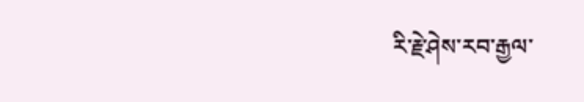རི་རྗེ་ཤེས་རབ་རྒྱལ་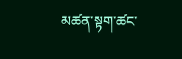མཚན་སྟག་ཚང་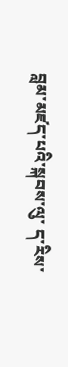བླམ་མཛད་པའི་སྐབས་ལུ་ ད་རིས་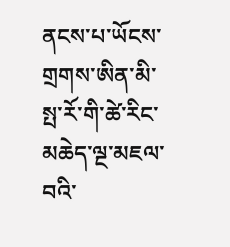ནངས་པ་ཡོངས་གྲགས་ཨིན་མི་ སྤ་རོ་གི་ཚེ་རིང་མཆེད་ལྔ་མཇལ་བའི་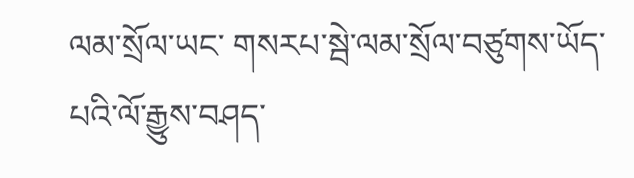ལམ་སྲོལ་ཡང་ གསརཔ་སྦེ་ལམ་སྲོལ་བཙུགས་ཡོད་པའི་ལོ་རྒྱུས་བཤད་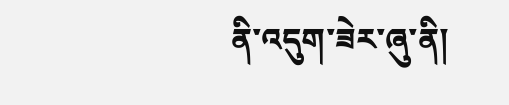ནི་འདུག་ཟེར་ཞུ་ནི།